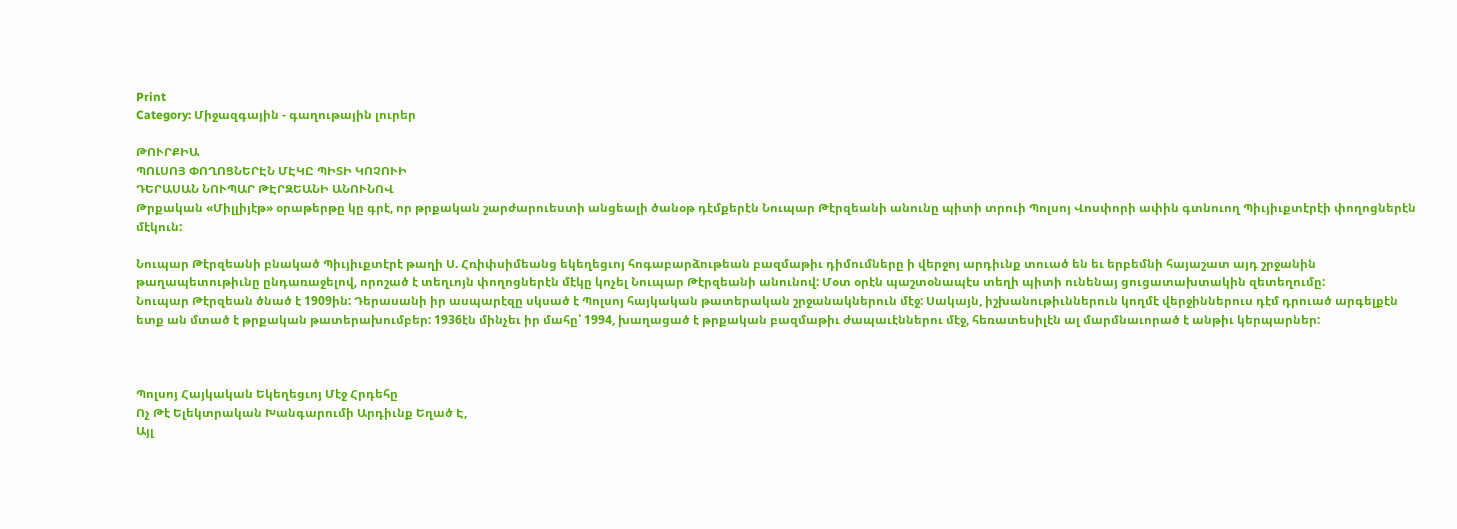Print
Category: Միջազգային - գաղութային լուրեր

ԹՈՒՐՔԻԱ
ՊՈԼՍՈՅ ՓՈՂՈՑՆԵՐԷՆ ՄԷԿԸ ՊԻՏԻ ԿՈՉՈՒԻ
ԴԵՐԱՍԱՆ ՆՈՒՊԱՐ ԹԷՐԶԵԱՆԻ ԱՆՈՒՆՈՎ
Թրքական «Միլլիյէթ» օրաթերթը կը գրէ, որ թրքական շարժարուեստի անցեալի ծանօթ դէմքերէն Նուպար Թէրզեանի անունը պիտի տրուի Պոլսոյ Վոսփորի ափին գտնուող Պիւյիւքտէրէի փողոցներէն մէկուն:

Նուպար Թէրզեանի բնակած Պիւյիւքտէրէ թաղի Ս. Հռիփսիմեանց եկեղեցւոյ հոգաբարձութեան բազմաթիւ դիմումները ի վերջոյ արդիւնք տուած են եւ երբեմնի հայաշատ այդ շրջանին թաղապետութիւնը ընդառաջելով, որոշած է տեղւոյն փողոցներէն մէկը կոչել Նուպար Թէրզեանի անունով: Մօտ օրէն պաշտօնապէս տեղի պիտի ունենայ ցուցատախտակին զետեղումը:
Նուպար Թէրզեան ծնած է 1909ին: Դերասանի իր ասպարէզը սկսած է Պոլսոյ հայկական թատերական շրջանակներուն մէջ: Սակայն, իշխանութիւններուն կողմէ վերջիններուս դէմ դրուած արգելքէն ետք ան մտած է թրքական թատերախումբեր: 1936էն մինչեւ իր մահը՝ 1994, խաղացած է թրքական բազմաթիւ ժապաւէններու մէջ, հեռատեսիլէն ալ մարմնաւորած է անթիւ կերպարներ:



Պոլսոյ Հայկական Եկեղեցւոյ Մէջ Հրդեհը
Ոչ Թէ Ելեկտրական Խանգարումի Արդիւնք Եղած Է,
Այլ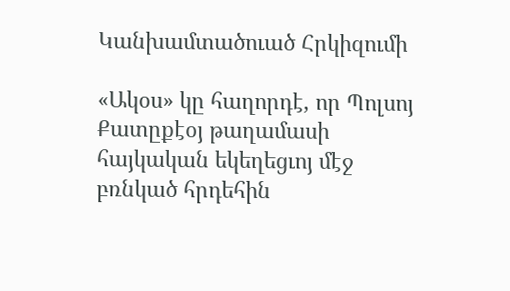Կանխամտածուած Հրկիզումի

«Ակօս» կը հաղորդէ, որ Պոլսոյ Քատըքէօյ թաղամասի հայկական եկեղեցւոյ մէջ բռնկած հրդեհին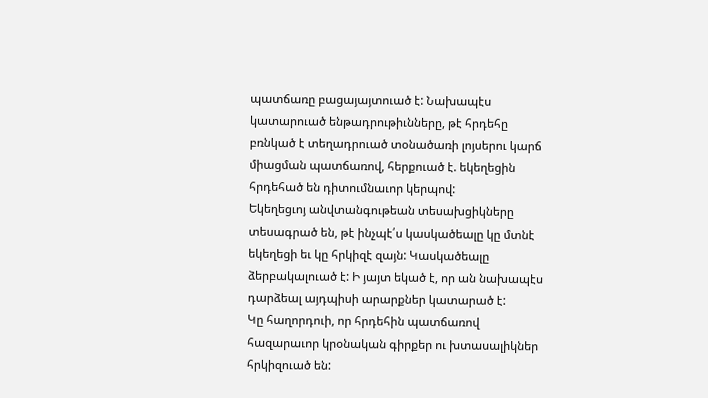պատճառը բացայայտուած է: Նախապէս կատարուած ենթադրութիւնները, թէ հրդեհը բռնկած է տեղադրուած տօնածառի լոյսերու կարճ միացման պատճառով, հերքուած է. եկեղեցին հրդեհած են դիտումնաւոր կերպով:
Եկեղեցւոյ անվտանգութեան տեսախցիկները տեսագրած են, թէ ինչպէ՛ս կասկածեալը կը մտնէ եկեղեցի եւ կը հրկիզէ զայն: Կասկածեալը ձերբակալուած է: Ի յայտ եկած է, որ ան նախապէս դարձեալ այդպիսի արարքներ կատարած է:
Կը հաղորդուի, որ հրդեհին պատճառով հազարաւոր կրօնական գիրքեր ու խտասալիկներ հրկիզուած են: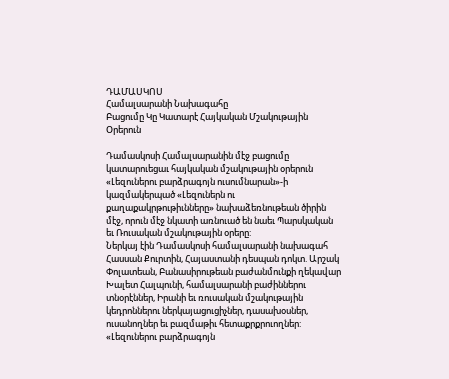ԴԱՄԱՍԿՈՍ
Համալսարանի Նախագահը
Բացումը Կը Կատարէ Հայկական Մշակութային Օրերուն

Դամասկոսի Համալսարանին մէջ բացումը կատարուեցաւ հայկական մշակութային օրերուն «Լեզուներու բարձրագոյն ուսումնարան»-ի կազմակերպած «Լեզուներն ու քաղաքակրթութիւնները» նախաձեռնութեան ծիրին մէջ, որուն մէջ նկատի առնուած են նաեւ Պարսկական եւ Ռուսական մշակութային օրերը:
Ներկայ էին Դամասկոսի համալսարանի նախագահ Հասսան Քուրտին, Հայաստանի դեսպան դոկտ. Արշակ Փոլատեան, Բանասիրութեան բաժանմունքի ղեկավար Խալետ Հալպունի, համալսարանի բաժիններու տնօրէններ, Իրանի եւ ռուսական մշակութային կեդրոններու ներկայացուցիչներ, դասախօսներ, ուսանողներ եւ բազմաթիւ հետաքրքրուողներ:
«Լեզուներու բարձրագոյն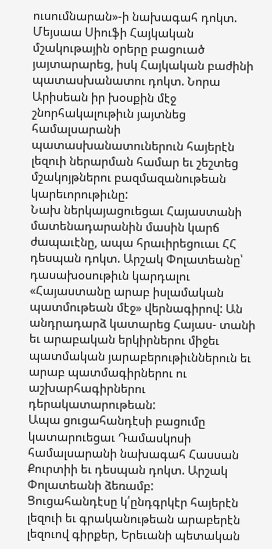ուսումնարան»-ի նախագահ դոկտ. Մեյսաա Սիուֆի Հայկական մշակութային օրերը բացուած յայտարարեց, իսկ Հայկական բաժինի պատասխանատու դոկտ. Նորա Արիսեան իր խօսքին մէջ շնորհակալութիւն յայտնեց համալսարանի պատասխանատուներուն հայերէն լեզուի ներարման համար եւ շեշտեց մշակոյթներու բազմազանութեան կարեւորութիւնը:
Նախ ներկայացուեցաւ Հայաստանի մատենադարանին մասին կարճ ժապաւէնը, ապա հրաւիրեցուաւ ՀՀ դեսպան դոկտ. Արշակ Փոլատեանը՝ դասախօսութիւն կարդալու «Հայաստանը արաբ իսլամական պատմութեան մէջ» վերնագիրով: Ան անդրադարձ կատարեց Հայաս- տանի եւ արաբական երկիրներու միջեւ պատմական յարաբերութիւններուն եւ արաբ պատմագիրներու ու աշխարհագիրներու դերակատարութեան:
Ապա ցուցահանդէսի բացումը կատարուեցաւ Դամասկոսի համալսարանի նախագահ Հասսան Քուրտիի եւ դեսպան դոկտ. Արշակ Փոլատեանի ձեռամբ:
Ցուցահանդէսը կ՛ընդգրկէր հայերէն լեզուի եւ գրականութեան արաբերէն լեզուով գիրքեր, Երեւանի պետական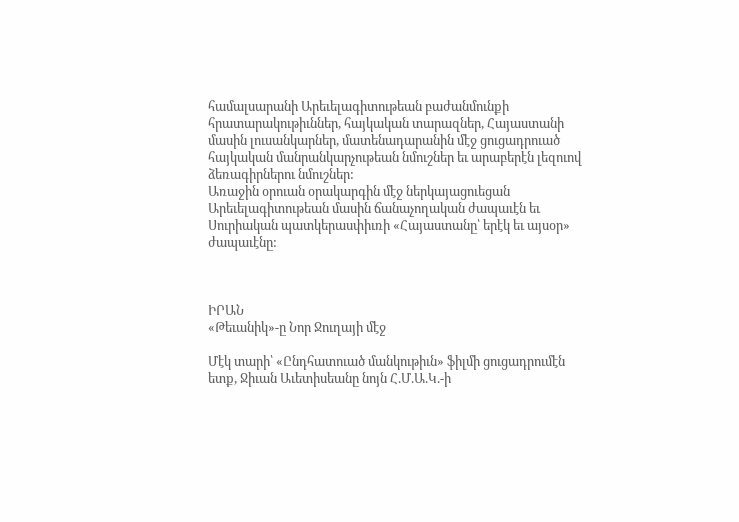համալսարանի Արեւելագիտութեան բաժանմունքի հրատարակութիւններ, հայկական տարազներ, Հայաստանի մասին լուսանկարներ, մատենադարանին մէջ ցուցադրուած հայկական մանրանկարչութեան նմուշներ եւ արաբերէն լեզուով ձեռագիրներու նմուշներ:
Առաջին օրուան օրակարգին մէջ ներկայացուեցան Արեւելագիտութեան մասին ճանաչողական ժապաւէն եւ Սուրիական պատկերասփիւռի «Հայաստանը՝ երէկ եւ այսօր» ժապաւէնը:



ԻՐԱՆ
«Թեւանիկ»-ը Նոր Ջուղայի մէջ

Մէկ տարի՝ «Ընդհատուած մանկութիւն» ֆիլմի ցուցադրումէն ետք, Ջիւան Աւետիսեանը նոյն Հ.Մ.Ա.Կ.-ի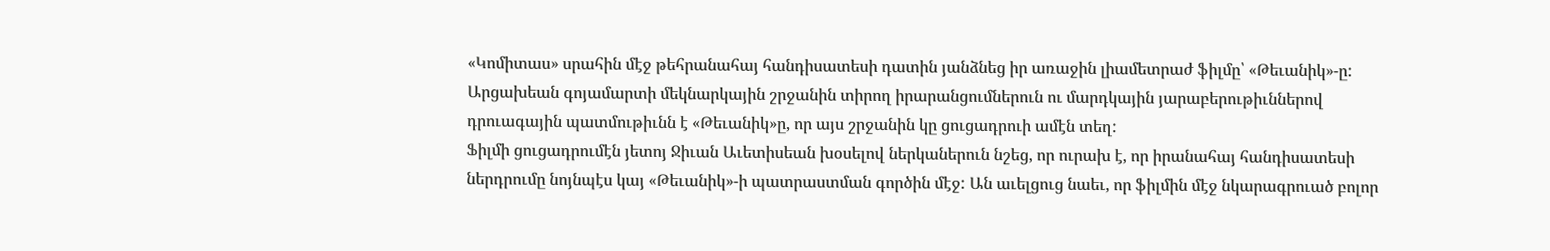«Կոմիտաս» սրահին մէջ թեհրանահայ հանդիսատեսի դատին յանձնեց իր առաջին լիամետրաժ ֆիլմը՝ «Թեւանիկ»-ը:
Արցախեան գոյամարտի մեկնարկային շրջանին տիրող իրարանցումներուն ու մարդկային յարաբերութիւններով դրուագային պատմութիւնն է «Թեւանիկ»ը, որ այս շրջանին կը ցուցադրուի ամէն տեղ:
Ֆիլմի ցուցադրումէն յետոյ Ջիւան Աւետիսեան խօսելով ներկաներուն նշեց, որ ուրախ է, որ իրանահայ հանդիսատեսի ներդրումը նոյնպէս կայ «Թեւանիկ»-ի պատրաստման գործին մէջ: Ան աւելցուց նաեւ, որ ֆիլմին մէջ նկարագրուած բոլոր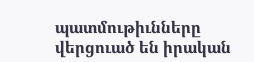պատմութիւնները վերցուած են իրական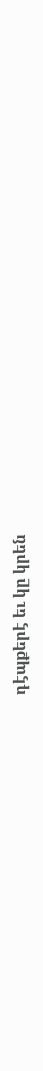դէպքերէ եւ կը կրեն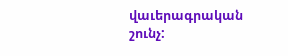վաւերագրական շունչ: